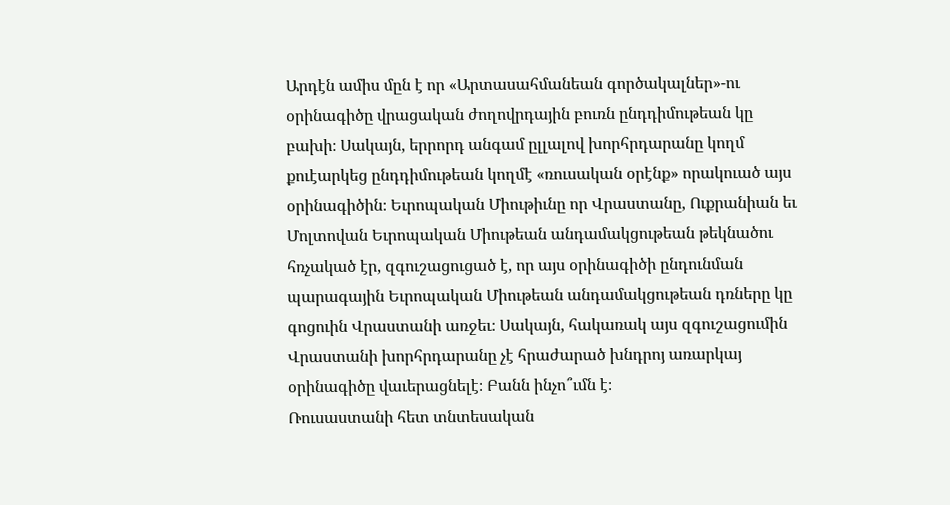Արդէն ամիս մըն է որ «Արտասահմանեան գործակալներ»-ու օրինագիծը վրացական ժողովրդային բուռն ընդդիմութեան կը բախի։ Սակայն, երրորդ անգամ ըլլալով խորհրդարանը կողմ քուէարկեց ընդդիմութեան կողմէ «ռուսական օրէնք» որակուած այս օրինագիծին։ Եւրոպական Միութիւնը որ Վրաստանը, Ուքրանիան եւ Մոլտովան Եւրոպական Միութեան անդամակցութեան թեկնածու հռչակած էր, զգուշացուցած է, որ այս օրինագիծի ընդունման պարագային Եւրոպական Միութեան անդամակցութեան դռները կը գոցուին Վրաստանի առջեւ։ Սակայն, հակառակ այս զգուշացումին Վրաստանի խորհրդարանը չէ հրաժարած խնդրոյ առարկայ օրինագիծը վաւերացնելէ։ Բանն ինչո՞ւմն է։
Ռուսաստանի հետ տնտեսական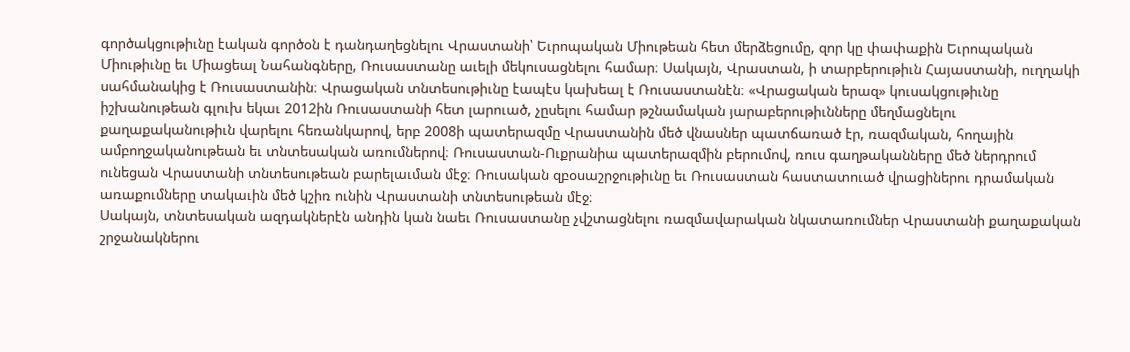գործակցութիւնը էական գործօն է դանդաղեցնելու Վրաստանի՝ Եւրոպական Միութեան հետ մերձեցումը, զոր կը փափաքին Եւրոպական Միութիւնը եւ Միացեալ Նահանգները, Ռուսաստանը աւելի մեկուսացնելու համար։ Սակայն, Վրաստան, ի տարբերութիւն Հայաստանի, ուղղակի սահմանակից է Ռուսաստանին։ Վրացական տնտեսութիւնը էապէս կախեալ է Ռուսաստանէն։ «Վրացական երազ» կուսակցութիւնը իշխանութեան գլուխ եկաւ 2012ին Ռուսաստանի հետ լարուած, չըսելու համար թշնամական յարաբերութիւնները մեղմացնելու քաղաքականութիւն վարելու հեռանկարով, երբ 2008ի պատերազմը Վրաստանին մեծ վնասներ պատճառած էր, ռազմական, հողային ամբողջականութեան եւ տնտեսական առումներով։ Ռուսաստան-Ուքրանիա պատերազմին բերումով, ռուս գաղթականները մեծ ներդրում ունեցան Վրաստանի տնտեսութեան բարելաւման մէջ։ Ռուսական զբօսաշրջութիւնը եւ Ռուսաստան հաստատուած վրացիներու դրամական առաքումները տակաւին մեծ կշիռ ունին Վրաստանի տնտեսութեան մէջ։
Սակայն, տնտեսական ազդակներէն անդին կան նաեւ Ռուսաստանը չվշտացնելու ռազմավարական նկատառումներ Վրաստանի քաղաքական շրջանակներու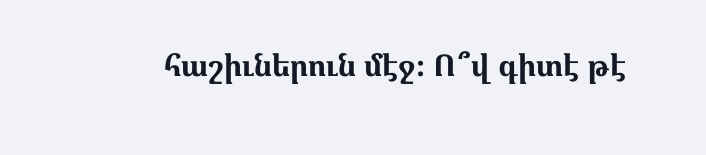հաշիւներուն մէջ։ Ո՞վ գիտէ թէ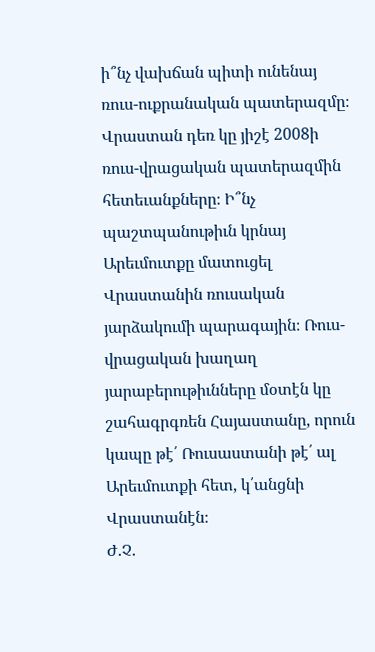ի՞նչ վախճան պիտի ունենայ ռուս-ուքրանական պատերազմը։ Վրաստան դեռ կը յիշէ 2008ի ռուս-վրացական պատերազմին հետեւանքները։ Ի՞նչ պաշտպանութիւն կրնայ Արեւմուտքը մատուցել Վրաստանին ռուսական յարձակումի պարագային։ Ռուս-վրացական խաղաղ յարաբերութիւնները մօտէն կը շահագրգռեն Հայաստանը, որուն կապը թէ՛ Ռուսաստանի թէ՛ ալ Արեւմուտքի հետ, կ՛անցնի Վրաստանէն։
Ժ.Չ.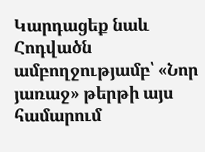Կարդացեք նաև
Հոդվածն ամբողջությամբ՝ «Նոր յառաջ» թերթի այս համարում